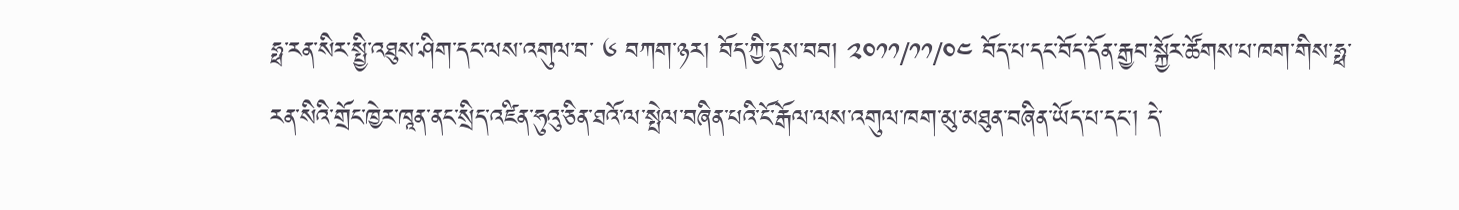ཧྥ་རན་སིར་སྤྱི་འཐུས་ཤིག་དང་ལས་འགུལ་བ་ ༦ བཀག་ཉར། བོད་ཀྱི་དུས་བབ། ༢༠༡༡/༡༡/༠༤ བོད་པ་དང་བོད་དོན་རྒྱབ་སྐྱོར་ཚོགས་པ་ཁག་གིས་ཧྥ་རན་སིའི་གྲོང་ཁྱེར་ཁཱན་ནང་སྲིད་འཛིན་ཧུའུ་ཅིན་ཐའོ་ལ་སྤེལ་བཞིན་པའི་ངོ་རྒོལ་ལས་འགུལ་ཁག་མུ་མཐུན་བཞིན་ཡོད་པ་དང་། དེ་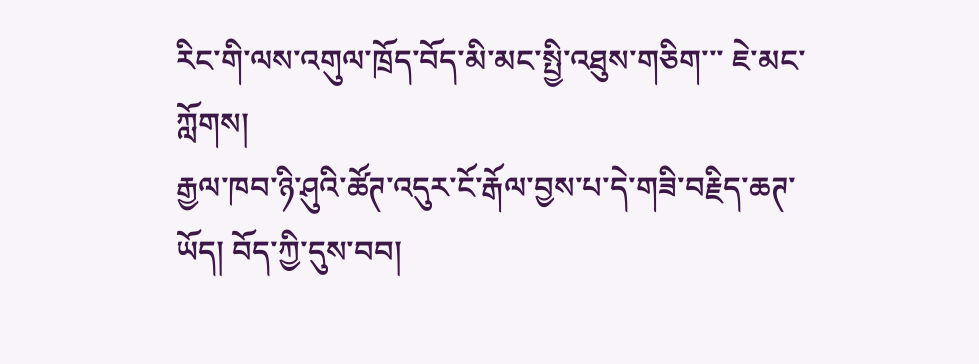རིང་གི་ལས་འགུལ་ཁྲོད་བོད་མི་མང་སྤྱི་འཐུས་གཅིག་་་ ཇེ་མང་ཀློགས།
རྒྱལ་ཁབ་ཉི་ཤུའི་ཚོཊ་འདུར་ངོ་རྒོལ་བྱས་པ་དེ་གཟི་བརྗིད་ཆཊ་ཡོད། བོད་ཀྱི་དུས་བབ།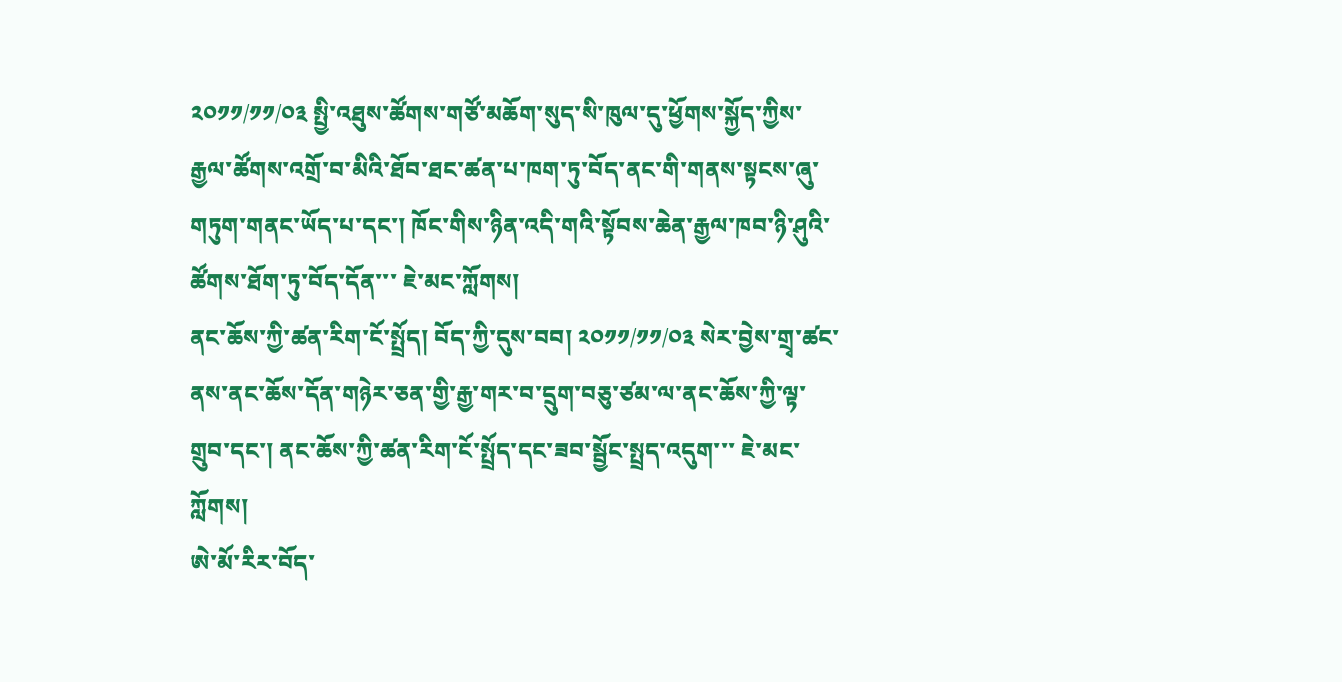༢༠༡༡/༡༡/༠༣ སྤྱི་འཐུས་ཚོགས་གཙོ་མཆོག་སུད་སི་ཁུལ་དུ་ཕྱོགས་སྐྱོད་ཀྱིས་རྒྱལ་ཚོགས་འགྲོ་བ་མིའི་ཐོབ་ཐང་ཚན་པ་ཁག་ཏུ་བོད་ནང་གི་གནས་སྟངས་ཞུ་གཏུག་གནང་ཡོད་པ་དང་། ཁོང་གིས་ཉིན་འདི་གའི་སྟོབས་ཆེན་རྒྱལ་ཁབ་ཉི་ཤུའི་ཚོགས་ཐོག་ཏུ་བོད་དོན་་་ ཇེ་མང་ཀློགས།
ནང་ཆོས་ཀྱི་ཚན་རིག་ངོ་སྤྲོད། བོད་ཀྱི་དུས་བབ། ༢༠༡༡/༡༡/༠༣ སེར་བྱེས་གྲྭ་ཚང་ནས་ནང་ཆོས་དོན་གཉེར་ཅན་གྱི་རྒྱ་གར་བ་དྲུག་བཅུ་ཙམ་ལ་ནང་ཆོས་ཀྱི་ལྟ་གྲུབ་དང་། ནང་ཆོས་ཀྱི་ཚན་རིག་ངོ་སྤྲོད་དང་ཟབ་སྦྱོང་སྤྲད་འདུག་་་ ཇེ་མང་ཀློགས།
ཨེ་མོ་རིར་བོད་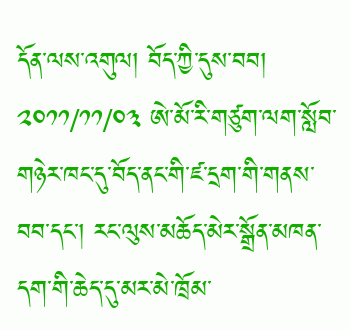དོན་ལས་འགུལ། བོད་ཀྱི་དུས་བབ། ༢༠༡༡/༡༡/༠༣ ཨེ་མོ་རི་གཙུག་ལག་སློབ་གཉེར་ཁང་དུ་བོད་ནང་གི་ཛ་དྲག་གི་གནས་བབ་དང་། རང་ལུས་མཆོད་མེར་སྒྲོན་མཁན་དག་གི་ཆེད་དུ་མར་མེ་ཁྲོམ་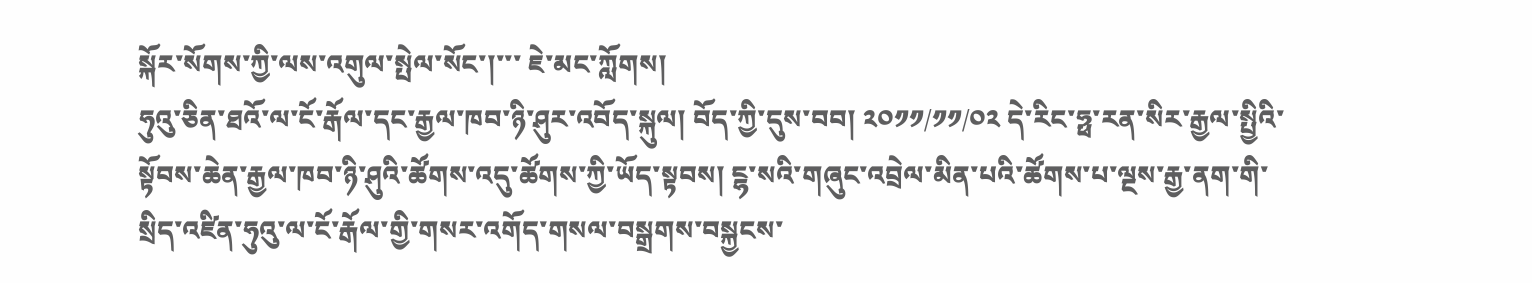སྐོར་སོགས་ཀྱི་ལས་འགུལ་སྤེལ་སོང་།་་་ ཇེ་མང་ཀློགས།
ཧུའུ་ཅིན་ཐའོ་ལ་ངོ་རྒོལ་དང་རྒྱལ་ཁབ་ཉི་ཤུར་འབོད་སྐུལ། བོད་ཀྱི་དུས་བབ། ༢༠༡༡/༡༡/༠༢ དེ་རིང་ཧྥ་རན་སིར་རྒྱལ་སྤྱིའི་སྟོབས་ཆེན་རྒྱལ་ཁབ་ཉི་ཤུའི་ཚོགས་འདུ་ཚོགས་ཀྱི་ཡོད་སྟབས། ངྷ་སའི་གཞུང་འབྲེལ་མིན་པའི་ཚོགས་པ་ལྔས་རྒྱ་ནག་གི་སྲིད་འཛིན་ཧུའུ་ལ་ངོ་རྒོལ་གྱི་གསར་འགོད་གསལ་བསྒྲགས་བསྐྱངས་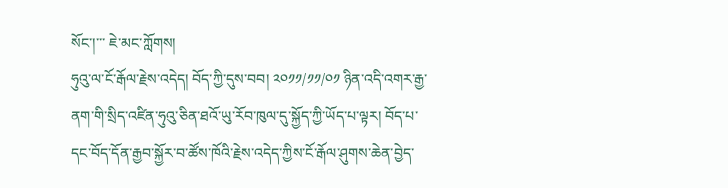སོང་།་་་ ཇེ་མང་ཀློགས།
ཧུའུ་ལ་ངོ་རྒོལ་རྗེས་འདེད། བོད་ཀྱི་དུས་བབ། ༢༠༡༡/༡༡/༠༡ ཉིན་འདི་འགར་རྒྱ་ནག་གི་སྲིད་འཛིན་ཧུའུ་ཅིན་ཐའོ་ཡུ་རོབ་ཁུལ་དུ་སྐྱོད་ཀྱི་ཡོད་པ་ལྟར། བོད་པ་དང་བོད་དོན་རྒྱབ་སྐྱོར་བ་ཚོས་ཁོའི་རྗེས་འདེད་ཀྱིས་ངོ་རྒོལ་ཤུགས་ཆེན་བྱེད་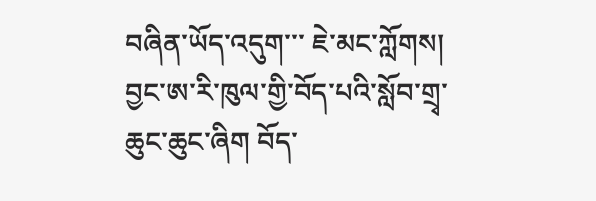བཞིན་ཡོད་འདུག་་་ ཇེ་མང་ཀློགས།
བྱང་ཨ་རི་ཁུལ་གྱི་བོད་པའི་སློབ་གྲྭ་ཆུང་ཆུང་ཞིག བོད་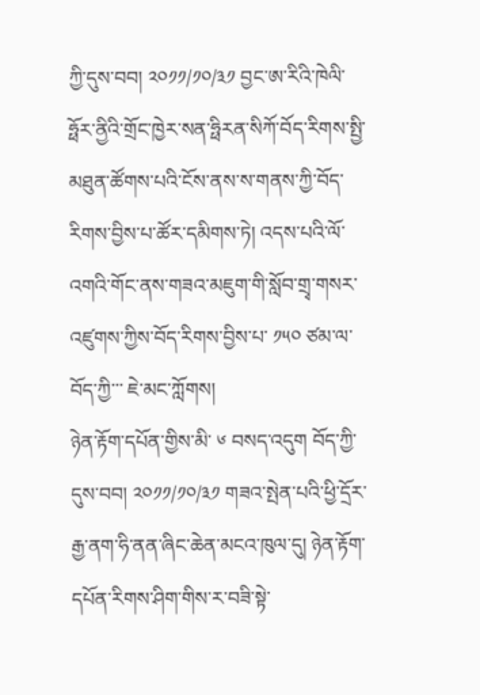ཀྱི་དུས་བབ། ༢༠༡༡/༡༠/༣༡ བྱང་ཨ་རིའི་ཁེལི་ཧྥོར་ནྱིའི་གྲོང་ཁྱེར་སན་ཧྥིརན་སིཀོ་བོད་རིགས་སྤྱི་མཐུན་ཚོགས་པའི་ངོས་ནས་ས་གནས་ཀྱི་བོད་རིགས་བྱིས་པ་ཚོར་དམིགས་ཏེ། འདས་པའི་ལོ་འགའི་གོང་ནས་གཟའ་མཇུག་གི་སློབ་གྲྭ་གསར་འཛུགས་ཀྱིས་བོད་རིགས་བྱིས་པ་ ༡༥༠ ཙམ་ལ་བོད་ཀྱི་་་ ཇེ་མང་ཀློགས།
ཉེན་རྟོག་དཔོན་གྱིས་མི་ ༦ བསད་འདུག བོད་ཀྱི་དུས་བབ། ༢༠༡༡/༡༠/༣༡ གཟའ་སྤེན་པའི་ཕྱི་དྲོར་རྒྱ་ནག་ཧི་ནན་ཞིང་ཆེན་མངའ་ཁུལ་དུ། ཉེན་རྟོག་དཔོན་རིགས་ཤིག་གིས་ར་བཟི་སྟེ་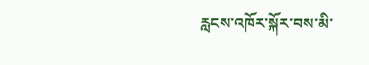རླངས་འཁོར་སྐོར་བས་མི་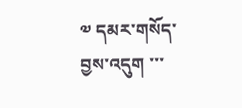༧ དམར་གསོད་བྱས་འདུག ་་་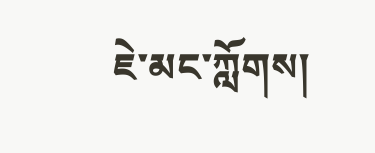ཇེ་མང་ཀློགས།